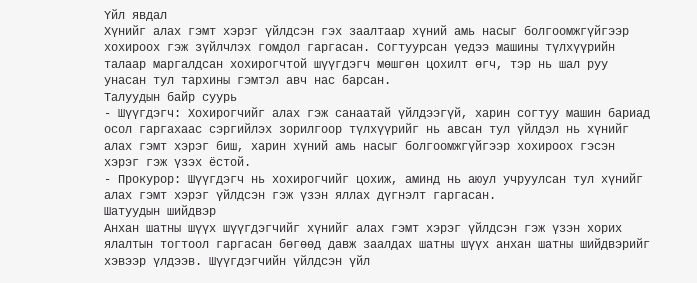Үйл явдал
Хүнийг алах гэмт хэрэг үйлдсэн гэх заалтаар хүний амь насыг болгоомжгүйгээр хохироох гэж зүйлчлэх гомдол гаргасан. Согтуурсан үедээ машины түлхүүрийн талаар маргалдсан хохирогчтой шүүгдэгч мөшгөн цохилт өгч, тэр нь шал руу унасан тул тархины гэмтэл авч нас барсан.
Талуудын байр суурь
- Шүүгдэгч: Хохирогчийг алах гэж санаатай үйлдээгүй, харин согтуу машин бариад осол гаргахаас сэргийлэх зорилгоор түлхүүрийг нь авсан тул үйлдэл нь хүнийг алах гэмт хэрэг биш, харин хүний амь насыг болгоомжгүйгээр хохироох гэсэн хэрэг гэж үзэх ёстой.
- Прокурор: Шүүгдэгч нь хохирогчийг цохиж, аминд нь аюул учруулсан тул хүнийг алах гэмт хэрэг үйлдсэн гэж үзэн яллах дүгнэлт гаргасан.
Шатуудын шийдвэр
Анхан шатны шүүх шүүгдэгчийг хүнийг алах гэмт хэрэг үйлдсэн гэж үзэн хорих ялалтын тогтоол гаргасан бөгөөд давж заалдах шатны шүүх анхан шатны шийдвэрийг хэвээр үлдээв. Шүүгдэгчийн үйлдсэн үйл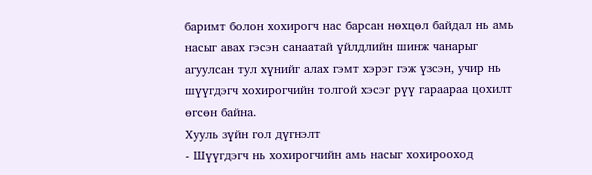баримт болон хохирогч нас барсан нөхцөл байдал нь амь насыг авах гэсэн санаатай үйлдлийн шинж чанарыг агуулсан тул хүнийг алах гэмт хэрэг гэж үзсэн, учир нь шүүгдэгч хохирогчийн толгой хэсэг рүү гараараа цохилт өгсөн байна.
Хууль зүйн гол дүгнэлт
- Шүүгдэгч нь хохирогчийн амь насыг хохирооход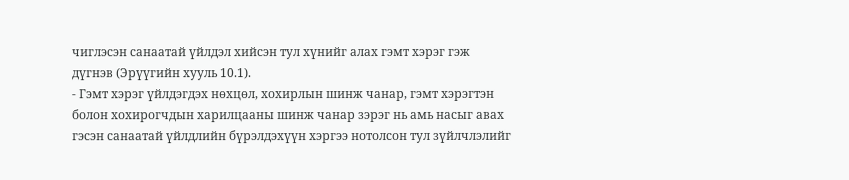чиглэсэн санаатай үйлдэл хийсэн тул хүнийг алах гэмт хэрэг гэж дүгнэв (Эрүүгийн хууль 10.1).
- Гэмт хэрэг үйлдэгдэх нөхцөл, хохирлын шинж чанар, гэмт хэрэгтэн болон хохирогчдын харилцааны шинж чанар зэрэг нь амь насыг авах гэсэн санаатай үйлдлийн бүрэлдэхүүн хэргээ нотолсон тул зүйлчлэлийг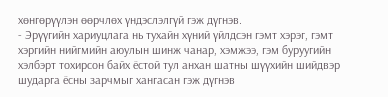хөнгөрүүлэн өөрчлөх үндэслэлгүй гэж дүгнэв.
- Эрүүгийн хариуцлага нь тухайн хүний үйлдсэн гэмт хэрэг, гэмт хэргийн нийгмийн аюулын шинж чанар, хэмжээ, гэм буруугийн хэлбэрт тохирсон байх ёстой тул анхан шатны шүүхийн шийдвэр шударга ёсны зарчмыг хангасан гэж дүгнэв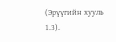(Эрүүгийн хууль 1.3).